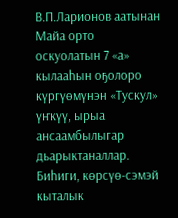В.П.Ларионов аатынан Майа орто оскуолатын 7 «а» кылааһын оҕолоро күргүөмүнэн «Тускул» үҥкүү, ырыа ансаамбылыгар дьарыктаналлар.
Биһиги, көрсүө-сэмэй кыталык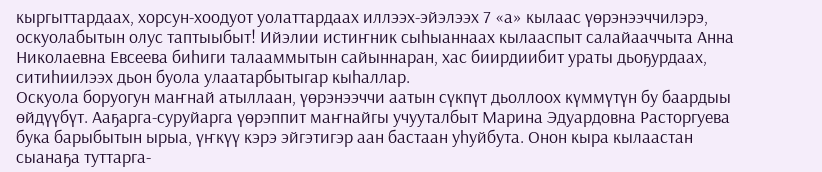кыргыттардаах, хорсун-хоодуот уолаттардаах иллээх-эйэлээх 7 «а» кылаас үөрэнээччилэрэ, оскуолабытын олус таптыыбыт! Ийэлии истиҥник сыһыаннаах кылааспыт салайааччыта Анна Николаевна Евсеева биһиги талааммытын сайыннаран, хас биирдиибит ураты дьоҕурдаах, ситиһиилээх дьон буола улаатарбытыгар кыһаллар.
Оскуола боруогун маҥнай атыллаан, үөрэнээччи аатын сүкпүт дьоллоох күммүтүн бу баардыы өйдүүбүт. Ааҕарга-суруйарга үөрэппит маҥнайгы учууталбыт Марина Эдуардовна Расторгуева бука барыбытын ырыа, үҥкүү кэрэ эйгэтигэр аан бастаан уһуйбута. Онон кыра кылаастан сыанаҕа туттарга-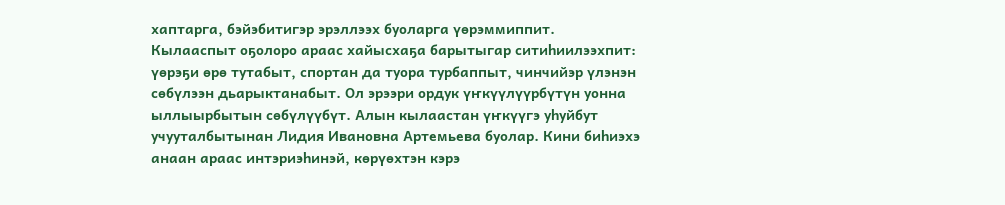хаптарга, бэйэбитигэр эрэллээх буоларга үөрэммиппит.
Кылааспыт оҕолоро араас хайысхаҕа барытыгар ситиһиилээхпит: үөрэҕи өрө тутабыт, спортан да туора турбаппыт, чинчийэр үлэнэн сөбүлээн дьарыктанабыт. Ол эрээри ордук үҥкүүлүүрбүтүн уонна ыллыырбытын сөбүлүүбүт. Алын кылаастан үҥкүүгэ уһуйбут учууталбытынан Лидия Ивановна Артемьева буолар. Кини биһиэхэ анаан араас интэриэһинэй, көрүөхтэн кэрэ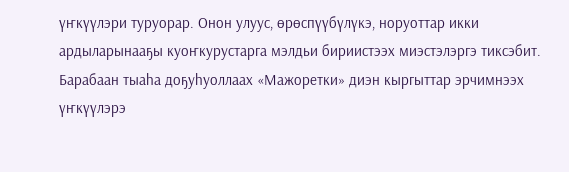үҥкүүлэри туруорар. Онон улуус, өрөспүүбүлүкэ, норуоттар икки ардыларынааҕы куоҥкурустарга мэлдьи бириистээх миэстэлэргэ тиксэбит. Барабаан тыаһа доҕуһуоллаах «Мажоретки» диэн кыргыттар эрчимнээх үҥкүүлэрэ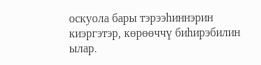оскуола бары тэрээһиннэрин киэргэтэр, көрөөччү биһирэбилин ылар.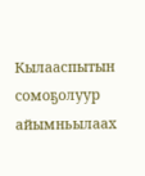Кылааспытын сомоҕолуур айымньылаах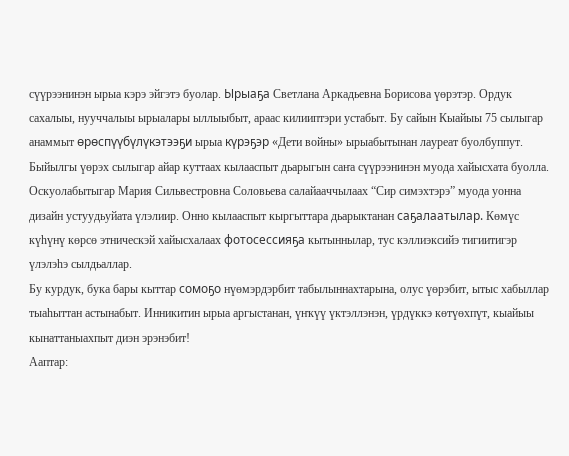сүүрээнинэн ырыа кэрэ эйгэтэ буолар. Ырыаҕа Светлана Аркадьевна Борисова үөрэтэр. Ордук сахалыы, нууччалыы ырыалары ыллыыбыт, араас килииптэри устабыт. Бу сайын Кыайыы 75 сылыгар анаммыт өрөспүүбүлүкэтээҕи ырыа күрэҕэр «Дети войны» ырыабытынан лауреат буолбуппут.
Быйылгы үөрэх сылыгар айар куттаах кылааспыт дьарыгын саҥа сүүрээнинэн муода хайысхата буолла. Оскуолабытыгар Мария Сильвестровна Соловьева салайааччылаах “Сир симэхтэрэ” муода уонна дизайн устуудьуйата үлэлиир. Онно кылааспыт кыргыттара дьарыктанан саҕалаатылар. Көмүс күһүнү көрсө этническэй хайысхалаах фотосессияҕа кытыннылар, тус кэллиэксийэ тигиитигэр үлэлэһэ сылдьаллар.
Бу курдук, бука бары кыттар сомоҕо нүөмэрдэрбит табылыннахтарына, олус үөрэбит, ытыс хабыллар тыаһыттан астынабыт. Инникитин ырыа аргыстанан, үҥкүү үктэллэнэн, үрдүккэ көтүөхпүт, кыайыы кынаттаныахпыт диэн эрэнэбит!
Ааптар: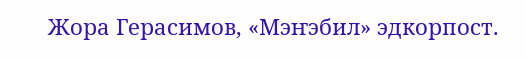Жора Герасимов, «Мэҥэбил» эдкорпост.